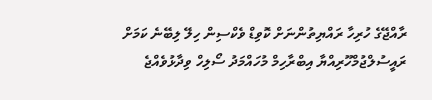ރާއްޖޭގެ ހުރިހާ ރައްޔިތުންނަށް ކޮވިޑް ވެކްސިން ހިލޭ ލިބޭނެ ކަމަށް ރައީސުލްޖުމްހޫރިއްޔާ އިބްރާހިމް މުހައްމަދު ސޯލިހް ވިދާޅުވެއްޖެ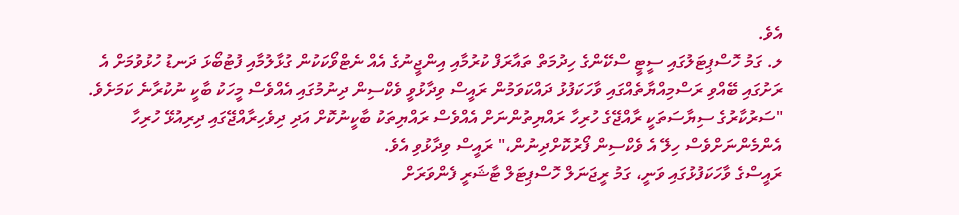އެވެ.
ލ. ގަމު ހޮސްޕިޓަލުގައި ސީޓީ ސްކޭންގެ ހިދުމަތް ތައާރަފް ކުރުމާއި އިންޖީނުގެ އެއް ނެޓްވޯކަކުން ގުޅާލުމާއި ފުޓުބޯޅަ ދަނޑު ހުޅުވުމަށް އެ ރަށުގައި ބޭއްވި ރަސްމިއްޔާތެއްގައި ވާހަކަފުޅު ދައްކަވަމުން ރައީސް ވިދާޅުވީ ވެކްސިން ދިނުމުގައި އެއްވެސް މީހަކު ބާކީ ނުކުރާނެ ކަމަށެވެ.
"ސަރުކާރުގެ ސިޔާސަތަކީ ރާއްޖޭގެ ހުރިހާ ރައްޔިތުންނަށް އެއްވެސް ރައްޔިތަކު ބާކީނުކޮށް އަދި ދިވެހިރާއްޖޭގައި ދިރިއުޅޭ ހުރިހާ އެންމެންނަށްވެސް ހިލޭ އެ ވެކްސިން ފޯރުކޮށްދިނުން،" ރައީސް ވިދާޅުވި އެވެ.
ރައީސްގެ ވާހަކަފުޅުގައި ވަނީ، ގަމު ރީޖަނަލް ހޮސްޕިޓަލް ޓާޝަރީ ފެންވަރަށް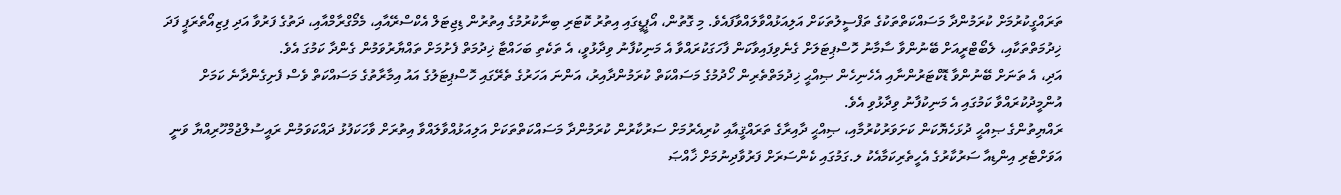ތަރައްގީކުރުމަށް ކުރަމުންދާ މަސައްކަތްތަކުގެ ތަފްސީލުތަކަށް އަލިއަޅުއްވާލައްވާފައެވެ. މި ގޮތުން، އޯޕީޑީގައި އިތުރު ކޮޓަރި ބިނާކުރުމުގެ އިތުރުން ޑިޖިޓަލް އެކްސްރޭއާއި، މެމޯގްރާމްއާއި، ދަތުގެ ފަރުވާ އަދި ފިޒިއޯތެރަޕީ ފަދަ ޚިދުމަތްތަކާއި، ލެބޯޓްރީއަށް ބޭނުންވާ ސާމާނު ހޮސްޕިޓަލަށް ގެނެވިފައިވާކަން ފާހަގަކުރައްވާ އެ މަނިކުފާނު ވިދާޅުވީ، އެ ތަކެތި ބަހައްޓާ ޚިދުމަތް ފެށުމަށް ތައްޔާރުވަމުން ގެންދާ ކަމުގަ އެވެ.
އަދި، އެ ތަނަށް ބޭނުންވާ ޑޮކްޓަރުންނާއި އެހެނިހެން ޞިއްޙީ ޚިދުމަތްތެރިން ހޯދުމުގެ މަސައްކަތް ކުރަމުންދާއިރު، އަންނަ އަހަރުގެ ތެރޭގައި ހޮސްޕިޓަލުގެ އައު އިމާރާތުގެ މަސައްކަތް ވެސް ފެށިގެންދާނެ ކަމަށް އުންމީދުކުރައްވާ ކަމުގައި އެ މަނިކުފާނު ވިދާޅުވި އެވެ.
ރައްޔިތުންގެ ޞިއްޙީ ދުޅަހެޔޮކަން ކަށަވަރުކުރުމާއި، ޞިއްޙީ ދާއިރާގެ ތަރައްޤީއާއި ކުރިއެރުމަށް ސަރުކާރުން ކުރަމުންދާ މަސައްކަތްތަކަށް އަލިއަޅުއްވާލައްވާ އިތުރަށް ވާހަކަފުޅު ދައްކަވަމުން ރައީސުލްޖުމްހޫރިއްޔާ ވަނީ އަވަށްޓެރި އިންޑިއާ ސަރުކާރުގެ އެހީތެރިކަމާއެކު ލ.ގަމުގައި ކެންސަރަށް ފަރުވާދިނުމަށް ޚާއްޞަ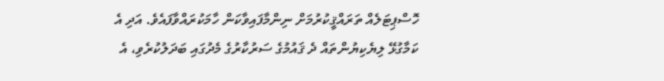ހޮސްޕިޓަލެއް ތަރައްޤީކުރުމަށް ނިންމާފައިވާކަން ހާމަކުރައްވާފައެވެ. އަދި އެ ކަމާގުޅޭ ލިޔެކިޔުންތައް ދެ ޤައުމުގެ ސަރުކާރުގެ މެދުގައި ބަދަލުކުރެވި، އެ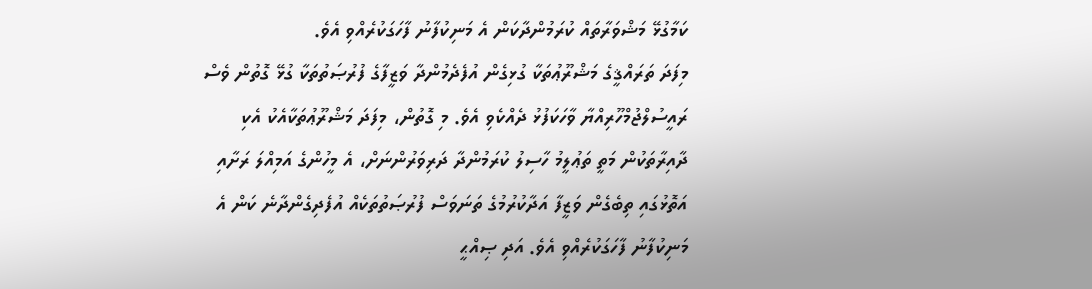ކަމާގުޅޭ މަޝްވަރާތައް ކުރަމުންދާކަން އެ މަނިކުފާނު ފާހަގަކުރެއްވި އެވެ.
މިފަދަ ތަރައްޤީގެ މަޝްރޫޢުތަކާ ގުޅިގެން އުފެދެމުންދާ ވަޒީފާގެ ފުރުޞަތުތަކާ ގުޅޭ ގޮތުން ވެސް ރައީސުލްޖުމްހޫރިއްޔާ ވާހަކަފުޅު ދެއްކެވި އެވެ. މި ގޮތުން، މިފަދަ މަޝްރޫޢުތަކާއެކު އެކި ދާއިރާތަކުން މަތީ ތަޢުލީމު ހާސިލު ކުރަމުންދާ ދަރިވަރުންނަށް، އެ މީހުންގެ އަމިއްލަ ރަށާއި އަތޮޅުގައި ތިބެގެން ވަޒީފާ އަދާކުރުމުގެ ތަނަވަސް ފުރުޞަތުތަކެއް އުފެދިގެންދާނެ ކަން އެ މަނިކުފާނު ފާހަގަކުރެއްވި އެވެ. އަދި ޞިއްޙީ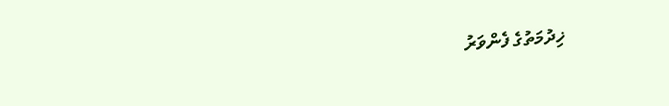ޚިދުމަތުގެ ފެންވަރު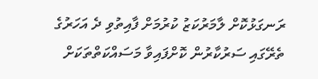ރަނގަޅުކޮށް ލާމަރުކަޒު ކުރުމަށް ފާއިތުވި ދެ އަހަރުގެ ތެރޭގައި ސަރުކާރުން ކޮށްފައިވާ މަސައްކަތްތަކަށް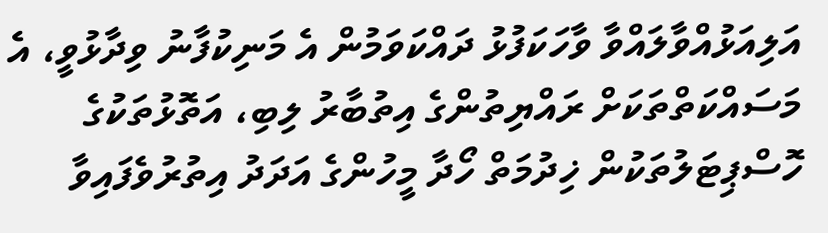އަލިއަޅުއްވާލައްވާ ވާހަކަފުޅު ދައްކަވަމުން އެ މަނިކުފާނު ވިދާޅުވީ، އެ މަސައްކަތްތަކަށް ރައްޔިތުންގެ އިތުބާރު ލިބި، އަތޮޅުތަކުގެ ހޮސްޕިޓަލުތަކުން ޚިދުމަތް ހޯދާ މީހުންގެ އަދަދު އިތުރުވެފައިވާ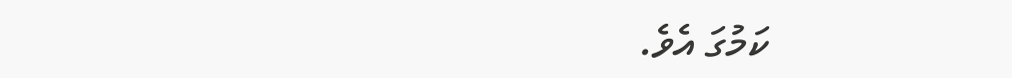ކަމުގަ އެވެ.